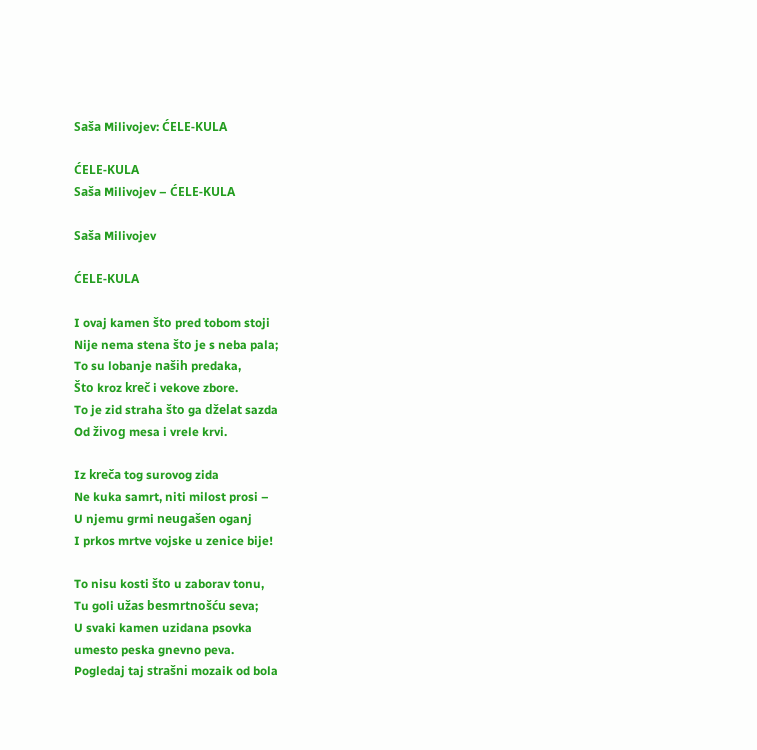Saša Milivojev: ĆELE-KULA

ĆELE-KULA
Saša Milivojev – ĆELE-KULA

Saša Milivojev

ĆELE-KULA

I ovaj kamen što pred tobom stoji
Nije nema stena što je s neba pala;
To su lobanje naših predaka,
Što kroz kreč i vekove zbore.
To je zid straha što ga dželat sazda
Od živog mesa i vrele krvi.

Iz kreča tog surovog zida
Ne kuka samrt, niti milost prosi –
U njemu grmi neugašen oganj
I prkos mrtve vojske u zenice bije!

To nisu kosti što u zaborav tonu,
Tu goli užas besmrtnošću seva;
U svaki kamen uzidana psovka
umesto peska gnevno peva.
Pogledaj taj strašni mozaik od bola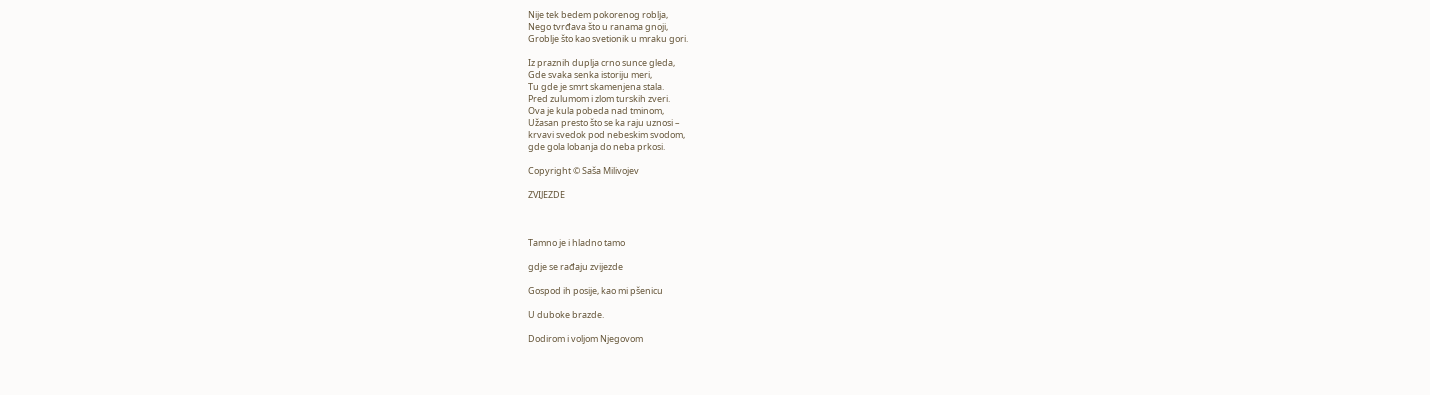Nije tek bedem pokorenog roblja,
Nego tvrđava što u ranama gnoji,
Groblje što kao svetionik u mraku gori.

Iz praznih duplja crno sunce gleda,
Gde svaka senka istoriju meri,
Tu gde je smrt skamenjena stala.
Pred zulumom i zlom turskih zveri.
Ova je kula pobeda nad tminom,
Užasan presto što se ka raju uznosi –
krvavi svedok pod nebeskim svodom,
gde gola lobanja do neba prkosi.

Copyright © Saša Milivojev

ZVIJEZDE



Tamno je i hladno tamo

gdje se rađaju zvijezde

Gospod ih posije, kao mi pšenicu

U duboke brazde.

Dodirom i voljom Njegovom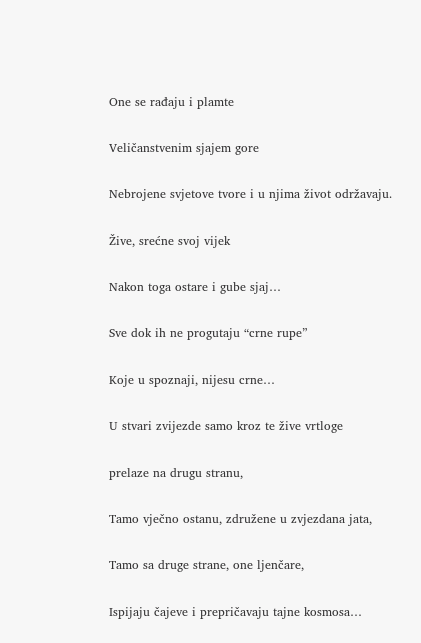One se rađaju i plamte

Veličanstvenim sjajem gore

Nebrojene svjetove tvore i u njima život održavaju.

Žive, srećne svoj vijek

Nakon toga ostare i gube sjaj…

Sve dok ih ne progutaju “crne rupe”

Koje u spoznaji, nijesu crne…

U stvari zvijezde samo kroz te žive vrtloge

prelaze na drugu stranu,

Tamo vječno ostanu, združene u zvjezdana jata,

Tamo sa druge strane, one ljenčare,

Ispijaju čajeve i prepričavaju tajne kosmosa…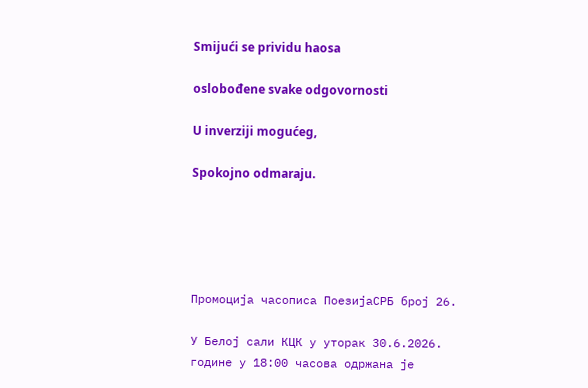Smijući se prividu haosa

oslobođene svake odgovornosti

U inverziji mogućeg,

Spokojno odmaraju.





Промоција часописа ПоезијаСРБ број 26.

У Белој сали КЦК у уторак 30.6.2026. године у 18:00 часова одржана је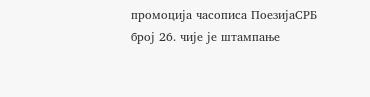промоција часописа ПоезијаСРБ број 26. чије је штампање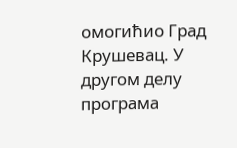омогићио Град Крушевац. У другом делу програма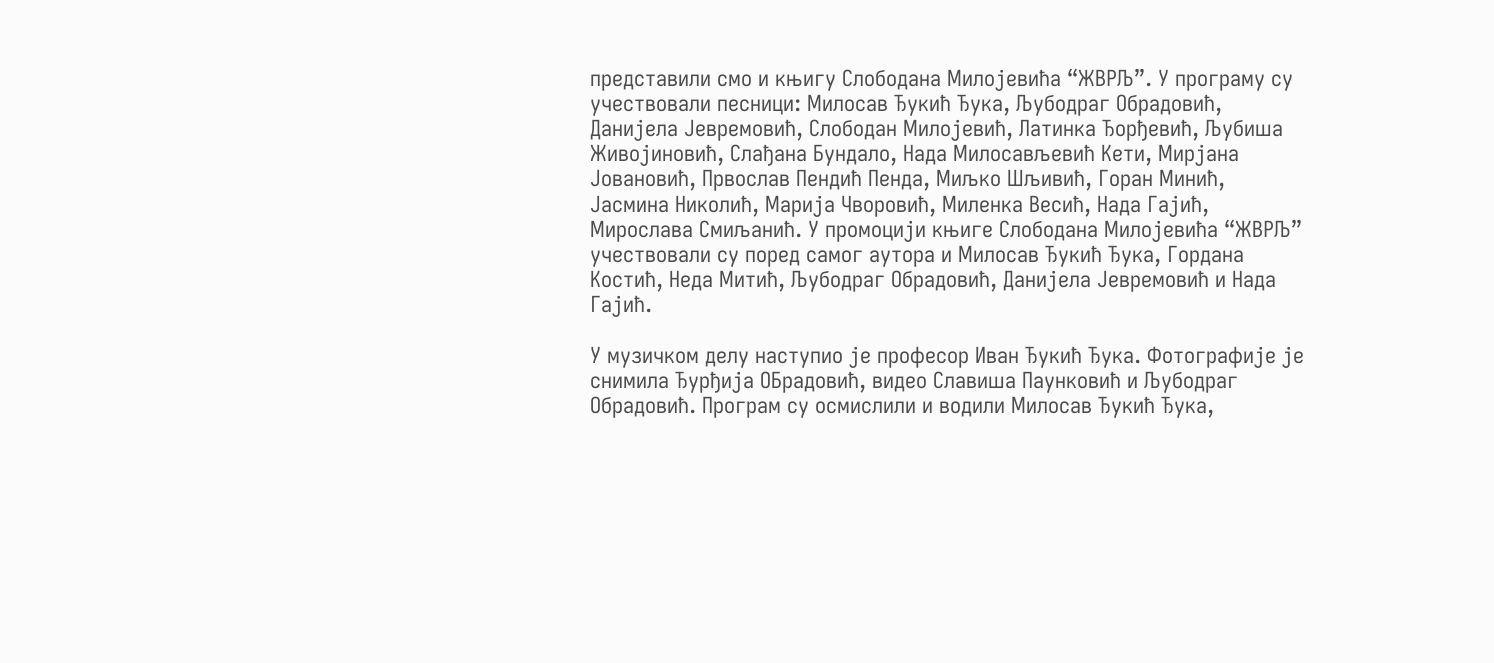представили смо и књигу Слободана Милојевића “ЖВРЉ”. У програму су учествовали песници: Милосав Ђукић Ђука, Љубодраг Обрадовић, Данијела Јевремовић, Слободан Милојевић, Латинка Ђорђевић, Љубиша Живојиновић, Слађана Бундало, Нада Милосављевић Кети, Мирјана Јовановић, Првослав Пендић Пенда, Миљко Шљивић, Горан Минић, Јасмина Николић, Марија Чворовић, Миленка Весић, Нада Гајић, Мирослава Смиљанић. У промоцији књиге Слободана Милојевића “ЖВРЉ” учествовали су поред самог аутора и Милосав Ђукић Ђука, Гордана Костић, Неда Митић, Љубодраг Обрадовић, Данијела Јевремовић и Нада Гајић.

У музичком делу наступио је професор Иван Ђукић Ђука. Фотографије је снимила Ђурђија ОБрадовић, видео Славиша Паунковић и Љубодраг Обрадовић. Програм су осмислили и водили Милосав Ђукић Ђука,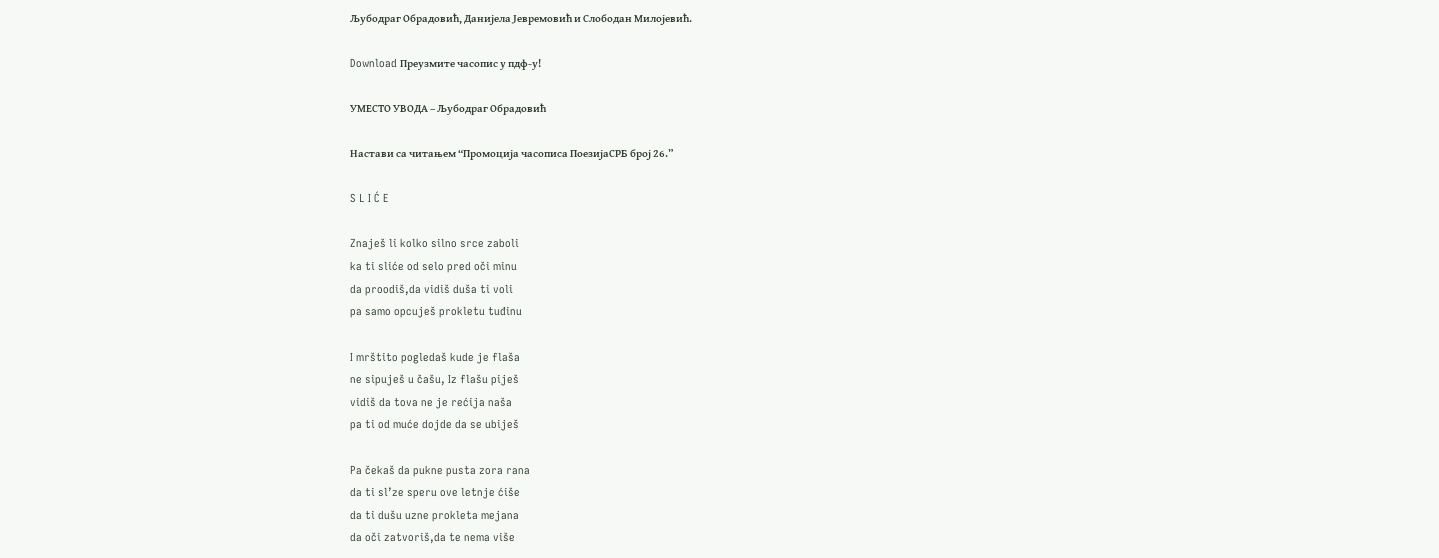Љубодраг Обрадовић, Данијела Јевремовић и Слободан Милојевић.

Download Преузмите часопис у пдф-у!

УМЕСТО УВОДА – Љубодраг Обрадовић

Настави са читањем “Промоција часописа ПоезијаСРБ број 26.”

S L I Ć E

Znaješ li kolko silno srce zaboli
ka ti sliće od selo pred oči minu
da proodiš,da vidiš duša ti voli
pa samo opcuješ prokletu tuđinu

I mrštito pogledaš kude je flaša
ne sipuješ u čašu, Iz flašu piješ
vidiš da tova ne je rećija naša
pa ti od muće dojde da se ubiješ

Pa čekaš da pukne pusta zora rana
da ti sl’ze speru ove letnje ćiše
da ti dušu uzne prokleta mejana
da oči zatvoriš,da te nema više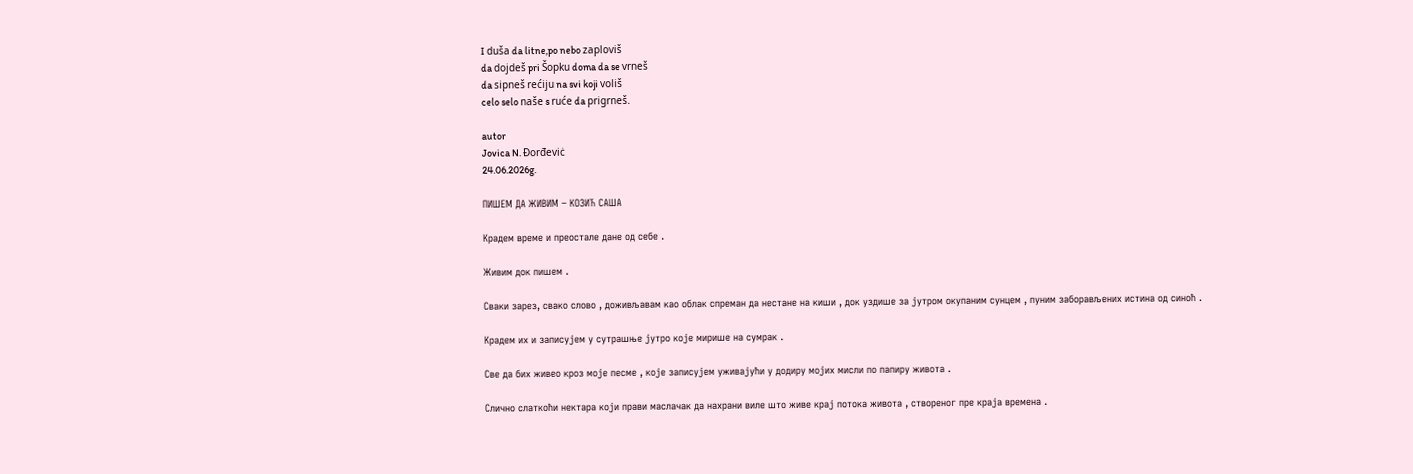I duša da litne,po nebo zaploviš
da dojdeš pri Šopku doma da se vrneš
da sipneš rećiju na svi koji voliš
celo selo naše s ruće da prigrneš.

autor
Jovica N. Ðorđeviċ
24.06.2026g.

ПИШЕМ ДА ЖИВИМ – КОЗИЋ САША

Крадем време и преостале дане од себе .

Живим док пишем .

Сваки зарез, свако слово , доживљавам као облак спреман да нестане на киши , док уздише за јутром окупаним сунцем , пуним заборављених истина од синоћ .

Крадем их и записујем у сутрашње јутро које мирише на сумрак .

Све да бих живео кроз моје песме , које записујем уживајући у додиру мојих мисли по папиру живота .

Слично слаткоћи нектара који прави маслачак да нахрани виле што живе крај потока живота , створеног пре краја времена .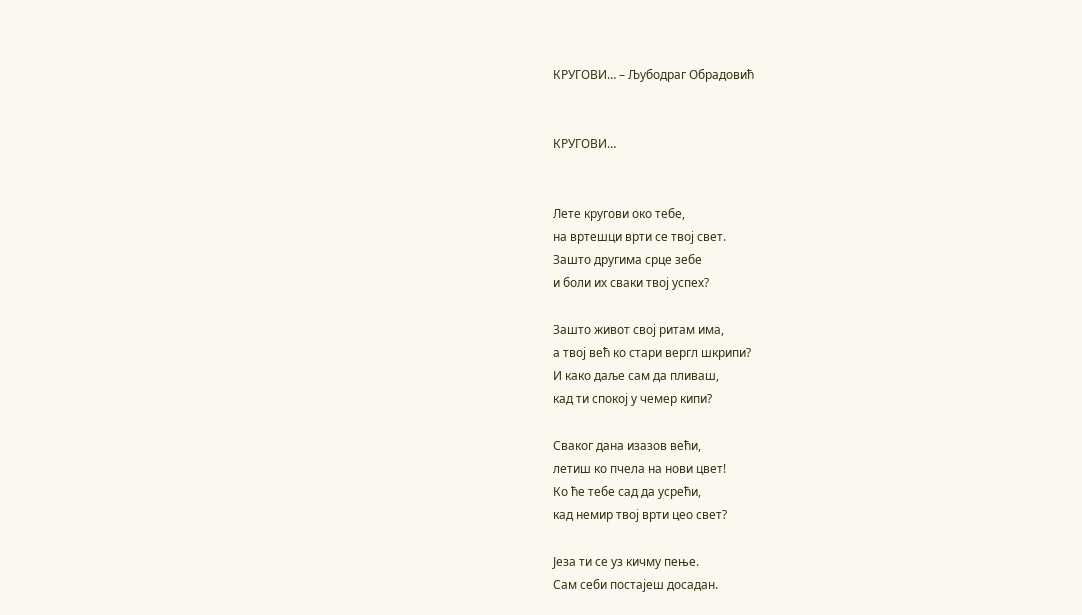КРУГОВИ… – Љубодраг Обрадовић


КРУГОВИ…


Лете кругови око тебе,
на вртешци врти се твој свет.
Зашто другима срце зебе
и боли их сваки твој успех?

Зашто живот свој ритам има,
а твој већ ко стари вергл шкрипи?
И како даље сам да пливаш,
кад ти спокој у чемер кипи?

Сваког дана изазов већи,
летиш ко пчела на нови цвет!
Ко ће тебе сад да усрећи,
кад немир твој врти цео свет?

Језа ти се уз кичму пење.
Сам себи постајеш досадан.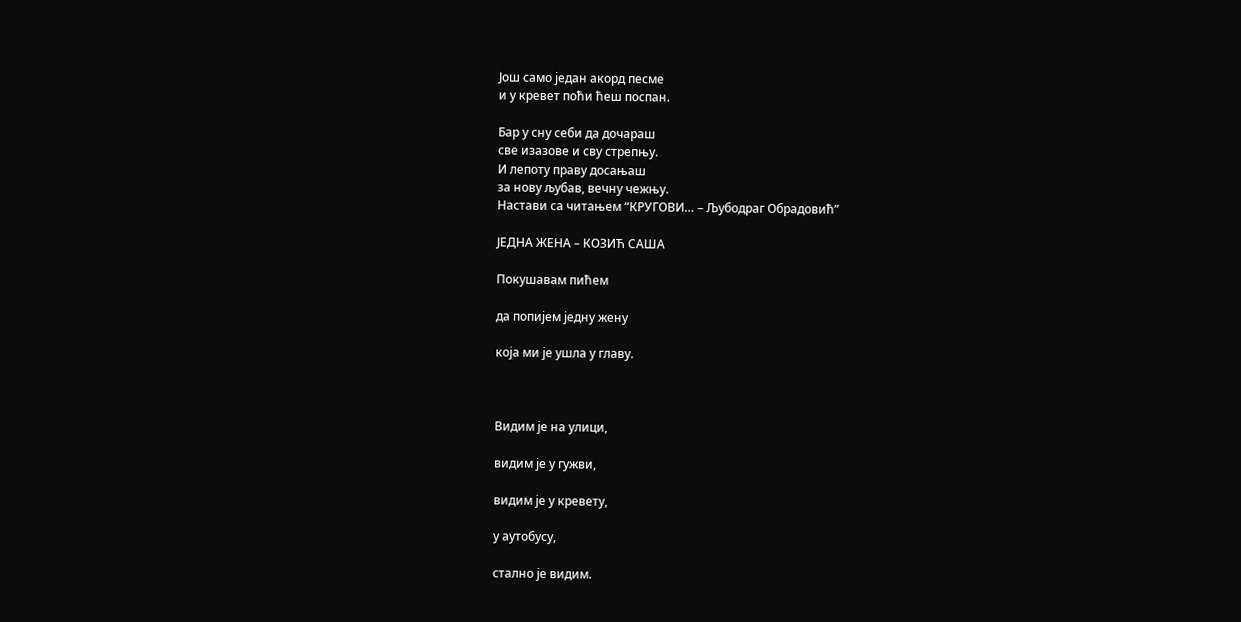Још само један акорд песме
и у кревет поћи ћеш поспан.

Бар у сну себи да дочараш
све изазове и сву стрепњу.
И лепоту праву досањаш
за нову љубав, вечну чежњу.
Настави са читањем “КРУГОВИ… – Љубодраг Обрадовић”

ЈЕДНА ЖЕНА – КОЗИЋ САША

Покушавам пићем

да попијем једну жену

која ми је ушла у главу.



Видим је на улици,

видим је у гужви,

видим је у кревету,

у аутобусу,

стално је видим.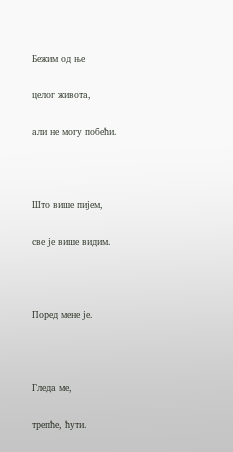Бежим од ње

целог живота,

али не могу побећи.



Што више пијем,

све је више видим.



Поред мене је.



Гледа ме,

трепће, ћути.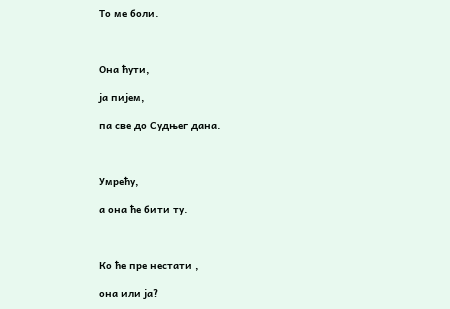То ме боли.



Она ћути,

ја пијем,

па све до Судњег дана.



Умрећу,

а она ће бити ту.



Ко ће пре нестати ,

она или ја?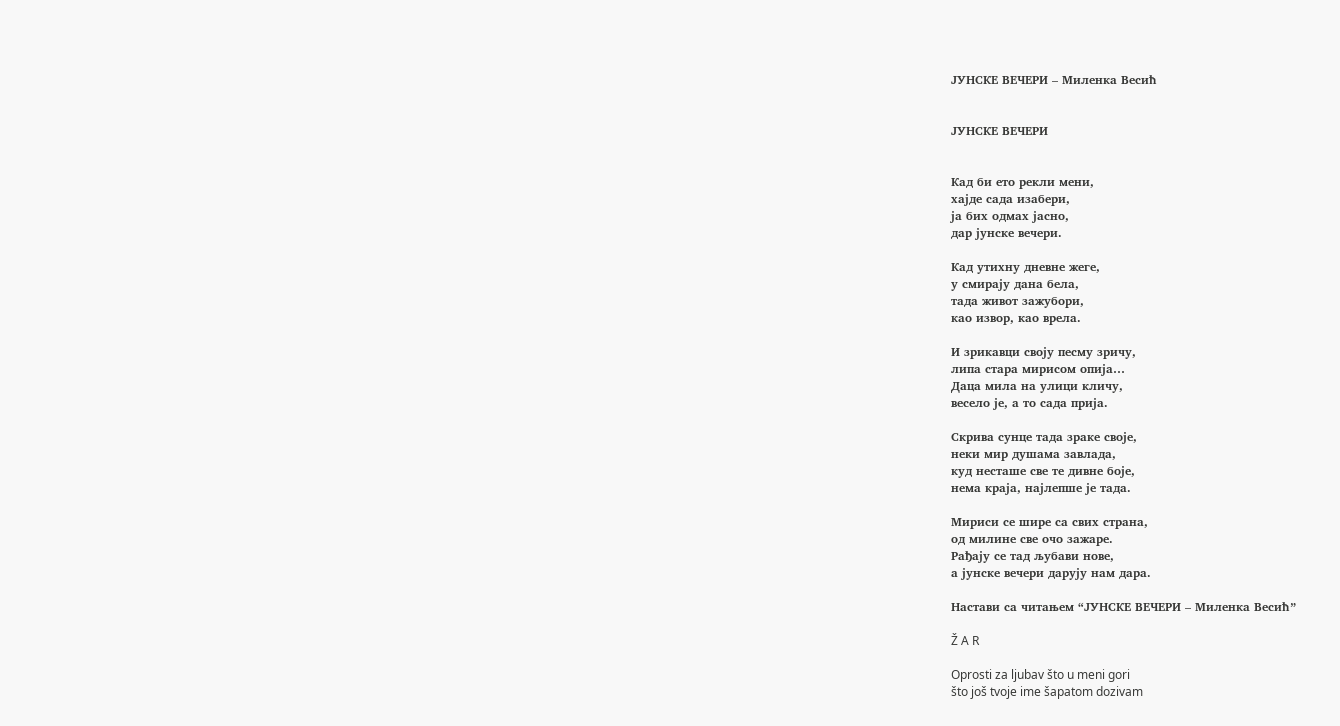ЈУНСКЕ ВЕЧЕРИ – Миленка Весић


ЈУНСКЕ ВЕЧЕРИ


Кад би ето рекли мени,
хајде сада изабери,
ја бих одмах јасно,
дар јунске вечери.

Кад утихну дневне жеге,
у смирају дана бела,
тада живот зажубори,
као извор, као врела.

И зрикавци своју песму зричу,
липа стара мирисом опија…
Даца мила на улици кличу,
весело је, а то сада прија.

Скрива сунце тада зраке своје,
неки мир душама завлада,
куд несташе све те дивне боје,
нема краја, најлепше је тада.

Мириси се шире са свих страна,
од милине све очо зажаре.
Рађају се тад љубави нове,
а јунске вечери дарују нам дара.

Настави са читањем “ЈУНСКЕ ВЕЧЕРИ – Миленка Весић”

Ž A R

Oprosti za ljubav što u meni gori
što još tvoje ime šapatom dozivam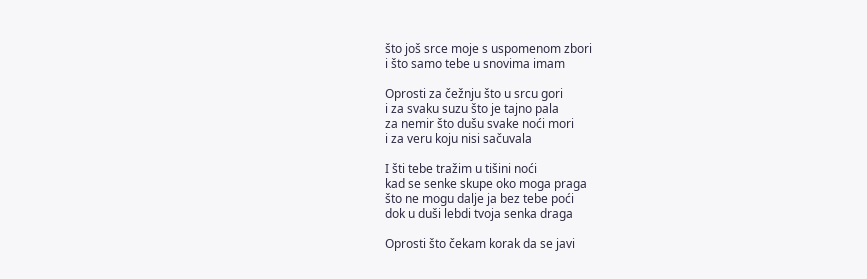što još srce moje s uspomenom zbori
i što samo tebe u snovima imam

Oprosti za čežnju što u srcu gori
i za svaku suzu što je tajno pala
za nemir što dušu svake noći mori
i za veru koju nisi sačuvala

I šti tebe tražim u tišini noći
kad se senke skupe oko moga praga
što ne mogu dalje ja bez tebe poći
dok u duši lebdi tvoja senka draga

Oprosti što čekam korak da se javi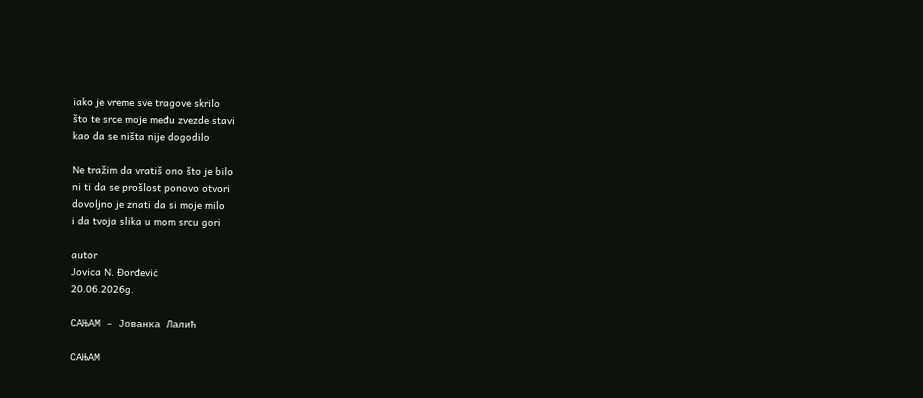iako je vreme sve tragove skrilo
što te srce moje među zvezde stavi
kao da se ništa nije dogodilo

Ne tražim da vratiš ono što je bilo
ni ti da se prošlost ponovo otvori
dovoljno je znati da si moje milo
i da tvoja slika u mom srcu gori

autor
Jovica N. Ðorđeviċ
20.06.2026g.

САЊАМ – Јованка Лалић

САЊАМ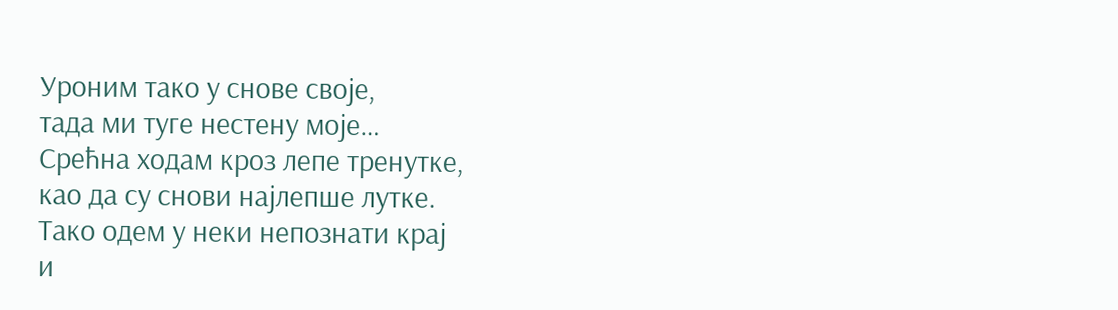Уроним тако у снове своје,
тада ми туге нестену моје…
Срећна ходам кроз лепе тренутке,
као да су снови најлепше лутке.
Тако одем у неки непознати крај
и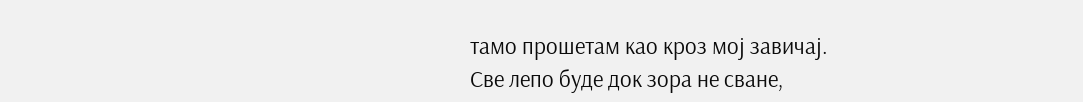тамо прошетам као кроз мој завичај.
Све лепо буде док зора не сване,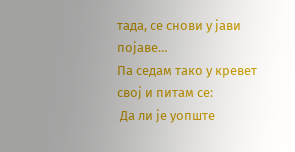тада, се снови у јави појаве…
Па седам тако у кревет свој и питам се:
 Да ли је уопште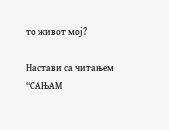то живот мој?

Настави са читањем “САЊАМ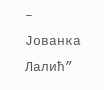– Јованка Лалић”